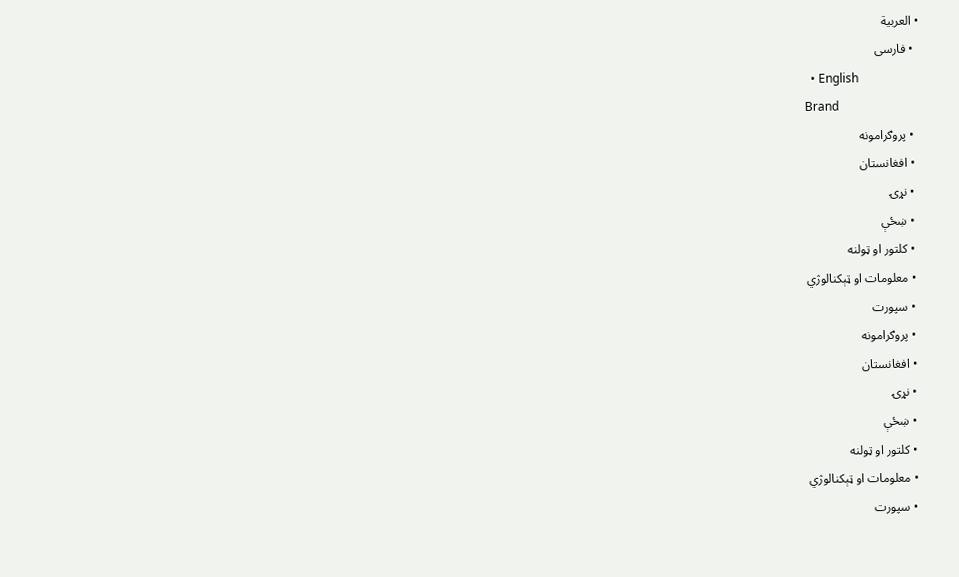• العربية
  • فارسی
  • English
Brand
  • پروګرامونه
  • افغانستان
  • نړۍ
  • ښځې
  • کلتور او ټولنه
  • معلومات او ټېکنالوژي
  • سپورت
  • پروګرامونه
  • افغانستان
  • نړۍ
  • ښځې
  • کلتور او ټولنه
  • معلومات او ټېکنالوژي
  • سپورت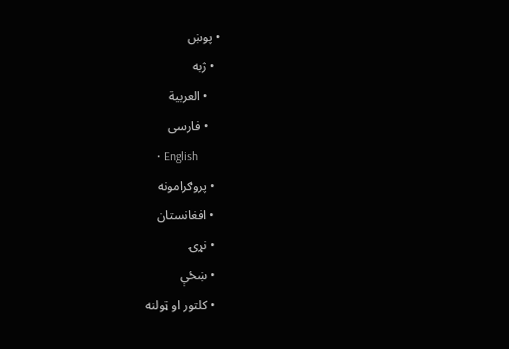• پوښ
  • ژبه
    • العربية
    • فارسی
    • English
  • پروګرامونه
  • افغانستان
  • نړۍ
  • ښځې
  • کلتور او ټولنه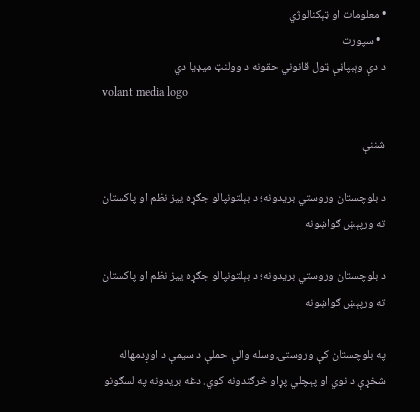• معلومات او ټېکنالوژي
  • سپورت
د دې وېبپاڼې ټول قانوني حقونه د وولنټ میډیا دي
volant media logo

شننې

د بلوچستان وروستي بریدونه؛ د بېلتونپالو جګړه ییز نظم او پاکستان ته ورپېښ ګواښونه

د بلوچستان وروستي بریدونه؛ د بېلتونپالو جګړه ییز نظم او پاکستان ته ورپېښ ګواښونه

په بلوچستان کې وروستۍ وسله والې حملې د سیمې د اوږدمهاله شخړې د نوي او پېچلي پړاو څرګندونه کوي. دغه بریدونه په لسګونو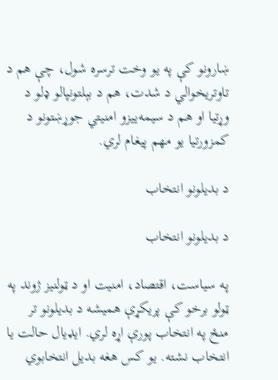ښارونو کې په یو وخت ترسره شول، چې هم د تاوتریخوالي د شدت، هم د بېلتونپالو ډلو د وړتیا او هم د سیمه‌ییزو امنیتي جوړښتونو د کمزورتیا یو مهم پیغام لري.

د بدیلونو انتخاب

د بدیلونو انتخاب

په سیاست، اقتصاد، امنیت او د ټولنیز ژوند په ټولو برخو کې پریکړې همیشه د بدیلونو تر منځ په انتخاب پورې اړه لري. ایډیال حالت یا انتخاب نشته. یو کس هغه بدیل انتخابوي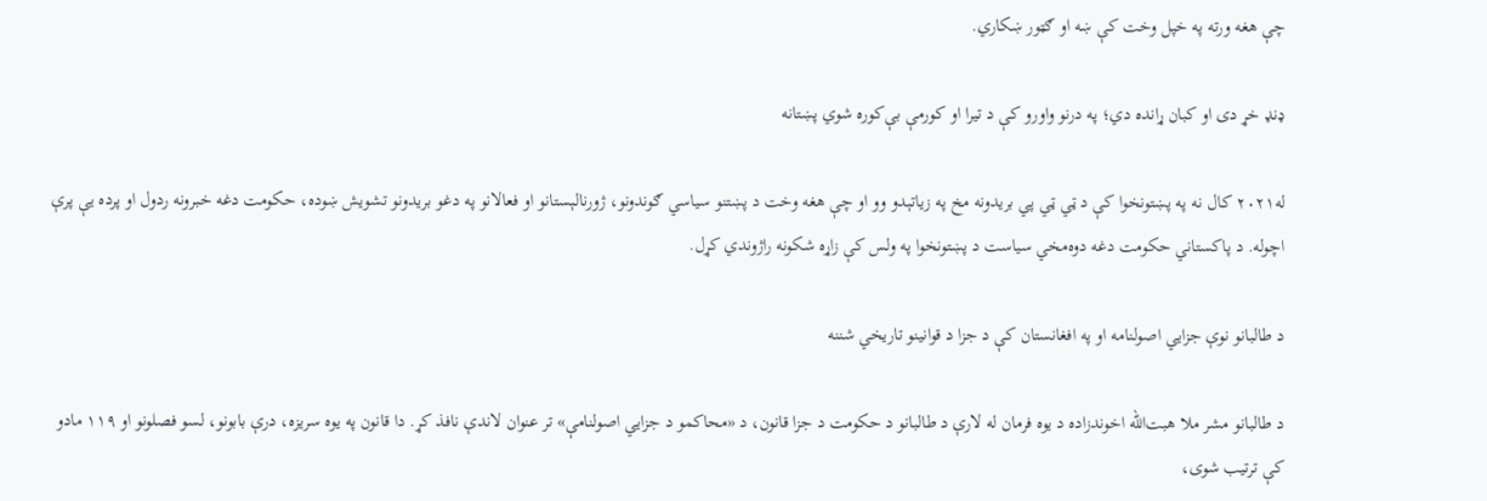چې هغه ورته په خپل وخت کې ښه او ګټور ښکاري.

ډنډ خړ دی او کبان ړانده دي؛ په درنو واورو کې د تیرا او کورمې بې‌کوره شوي پښتانه

له۲۰۲۱ کال نه په پښتونخوا کې د ټي ټي پي بریدونه مخ په زیاتېدو وو او چې هغه وخت د پښتنو سیاسي ګوندونو، ژورنالېستانو او فعالانو په دغو بریدونو تشویش ښوده، حکومت دغه خبرونه ردول او پرده یې پرې اچوله. د پاکستاني حکومت دغه دوه‌مخي سیاست د پښتونخوا په ولس کې زاړه شکونه راژوندي کړل.

د طالبانو نوې جزايي اصولنامه او په افغانستان کې د جزا د قوانینو تاریخي شننه

د طالبانو مشر ملا هبت‌الله اخوندزاده د یوه فرمان له لارې د طالبانو د حکومت د جزا قانون، د «محاکمو د جزایي اصولنامې» تر عنوان لاندې نافذ کړ. دا قانون په یوه سریزه، درې بابونو، لسو فصلونو او ۱۱۹ مادو کې ترتیب شوی،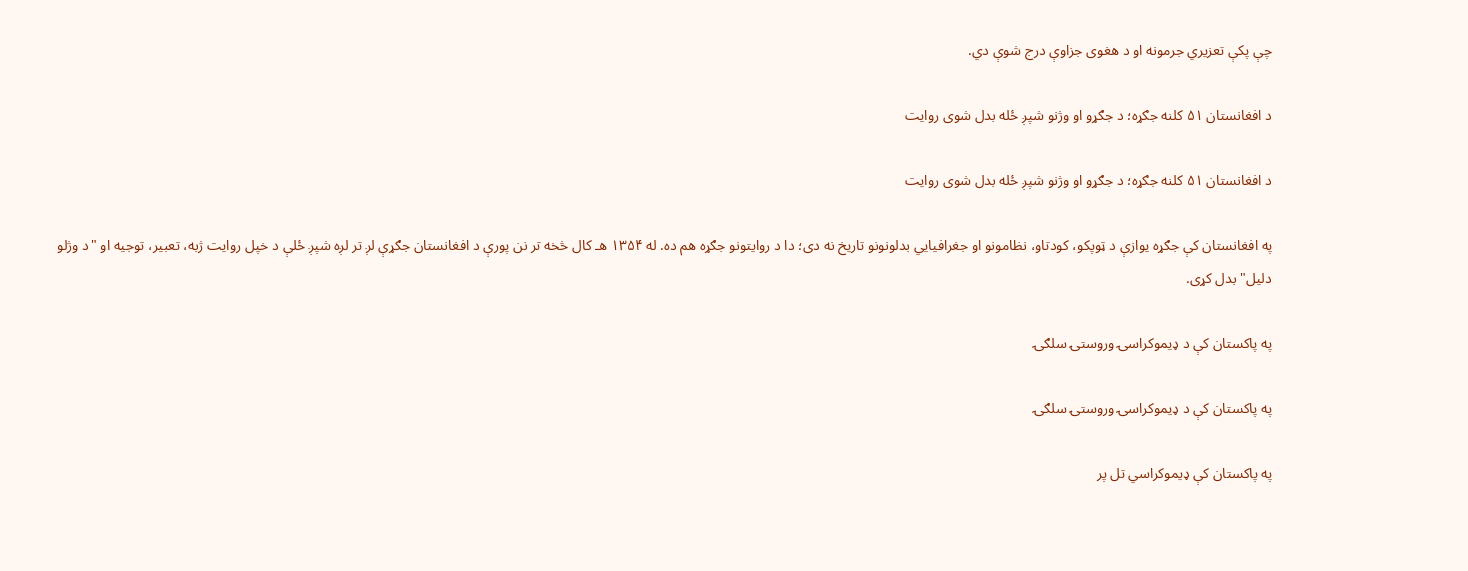چې پکې تعزیري جرمونه او د هغوی جزاوې درج شوې دي.

د افغانستان ۵۱ کلنه جګړه؛ د جګړو او وژنو شپږ ځله بدل شوی روایت

د افغانستان ۵۱ کلنه جګړه؛ د جګړو او وژنو شپږ ځله بدل شوی روایت

په افغانستان کې جګړه یوازې د ټوپکو، کودتاو، نظامونو او جغرافیایي بدلونونو تاریخ نه دی؛ دا د روایتونو جګړه هم ده. له ۱۳۵۴ هـ کال څخه تر نن پورې د افغانستان جګړې لږ تر لږه شپږ ځلې د خپل روایت ژبه، تعبیر، توجیه او "د وژلو دلیل" بدل کړی.

په پاکستان کې د ډیموکراسۍ وروستۍ سلګۍ

په پاکستان کې د ډیموکراسۍ وروستۍ سلګۍ

په پاکستان کې ډیموکراسي تل پر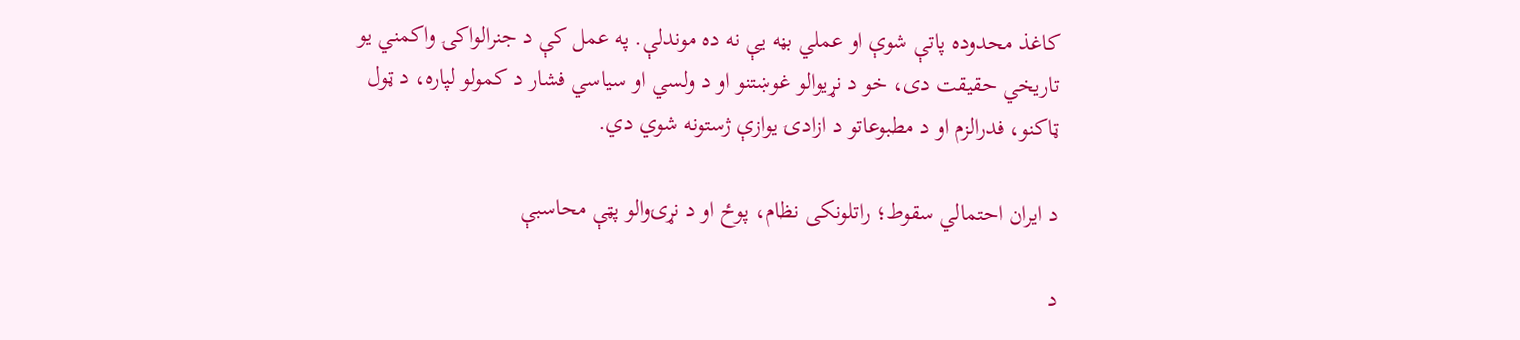کاغذ محدوده پاتې شوې او عملي بڼه یې نه ده موندلې. په عمل کې د جنرالواکۍ واکمني یو تاریخي حقیقت دی، خو د نړیوالو غوښتنو او د ولسي او سیاسي فشار د کمولو لپاره، د ټول ټاکنو، فدرالزم او د مطبوعاتو د ازادۍ یوازې ژستونه شوي دي.

د ایران احتمالي سقوط؛ راتلونکی نظام، پوځ او د نړۍوالو پټې محاسبې

د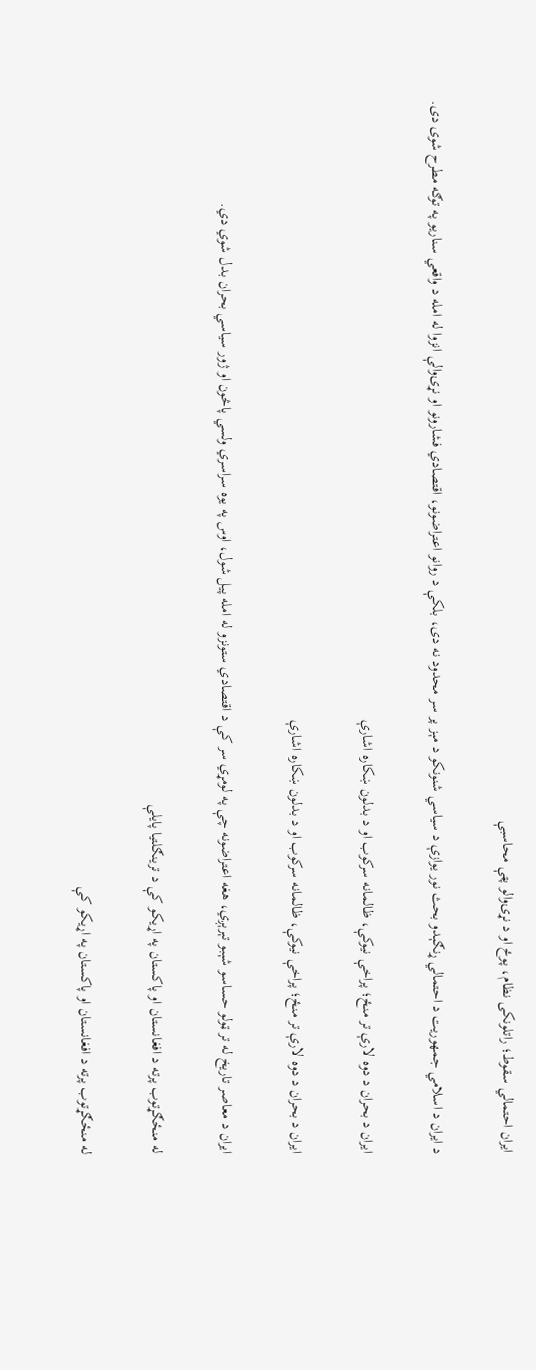ایران احتمالي سقوط؛ راتلونکی نظام، پوځ او د نړۍوالو پټې محاسبې

د ایران د اسلامي جمهوریت د احتمالي ړنګېدو بحث نور یوازې د سیاسي شنونکو د مېز پر سر محدود نه دی، بلکې د روانو اعتراضونو، اقتصادي فشارونو او نړۍوالې انزوا له امله د واقعي سناریو په توګه مطرح شوی دی.

ایران د بحران د دوه لارې تر منځ؛ پراخې نیوکې، ظالمانه سرکوب او د بدلون ښکاره اشارې

ایران د بحران د دوه لارې تر منځ؛ پراخې نیوکې، ظالمانه سرکوب او د بدلون ښکاره اشارې

ایران د معاصر تاریخ له تر ټولو حساسو شېبو تېرېږي، هغه اعتراضونه چې په لومړي سر کې د اقتصادي ستونزو له امله پیل شول، اوس په یوه سراسري ولسي پاڅون او ژور سیاسي بحران بدل شوي دي.

له منځګړتوب پرته د افغانستان او پاکستان په اړیکو کې د ترینګلتیا پایلې

له منځګړتوب پرته د افغانستان او پاکستان په اړیکو کې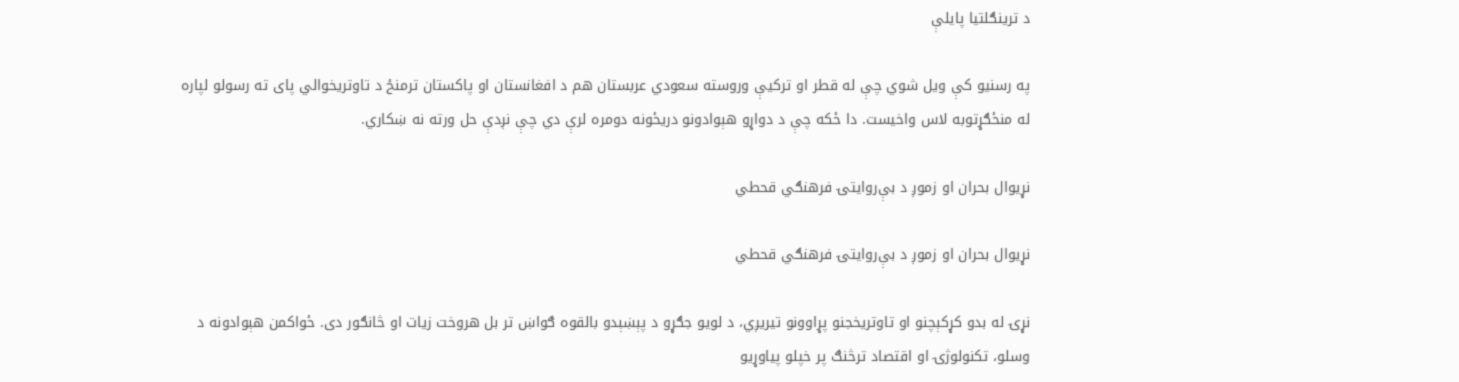د ترینګلتیا پایلې

په رسنیو کې ویل شوي چې له قطر او ترکیې وروسته سعودي عربستان هم د افغانستان او پاکستان ترمنځ د تاوتریخوالي پای ته رسولو لپاره له منځګړتوبه لاس واخیست. دا ځکه چې د دواړو هېوادونو دریځونه دومره لرې دي چې نږدې حل ورته نه ښکاري.

نړیوال بحران او زموږ د بې‌روایتۍ فرهنګي قحطي

نړیوال بحران او زموږ د بې‌روایتۍ فرهنګي قحطي

نړۍ له بدو کړکېچنو او تاوتریخجنو پړاوونو تیریږي، د لویو جګړو د پېښېدو بالقوه ګواښ تر بل هروخت زیات او څانګور دی. ځواکمن هېوادونه د وسلو، تکنولوژۍ او اقتصاد ترڅنګ پر خپلو پیاوړیو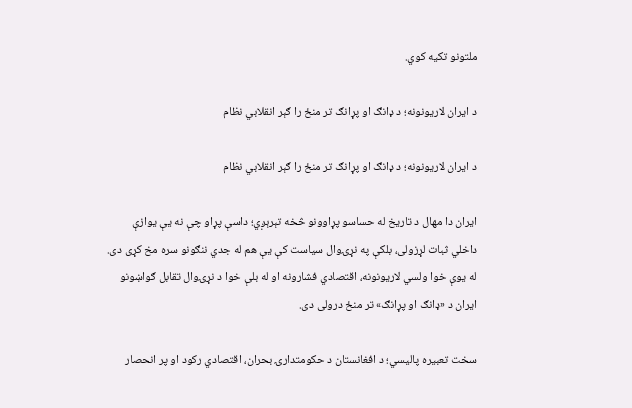ملتونو تکیه کوي.

د ایران لاریونونه؛ د ډانګ او پړانګ تر منځ را ګېر انقلابي نظام

د ایران لاریونونه؛ د ډانګ او پړانګ تر منځ را ګېر انقلابي نظام

ایران دا مهال د تاریخ له حساسو پړاوونو څخه تېرېږي؛ داسې پړاو چې نه یې یوازې داخلي ثبات لړزولی، بلکې په نړۍوال سیاست کې یې هم له جدي ننګونو سره مخ کړی دی. له یوې خوا ولسي لاریونونه، اقتصادي فشارونه او له بلې خوا د نړۍوال تقابل ګواښونو ایران د «ډانګ او پړانګ» تر منځ درولی دی.

سخت تعبیره پالیسي؛ د افغانستان د حکومتدارۍ بحران، اقتصادي رکود او پر انحصار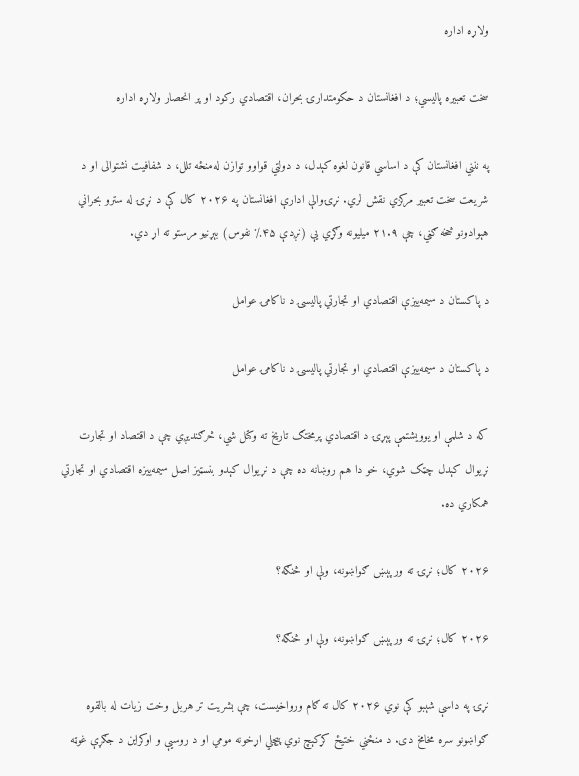ولاړه اداره

سخت تعبیره پالیسي؛ د افغانستان د حکومتدارۍ بحران، اقتصادي رکود او پر انحصار ولاړه اداره

په ننني افغانستان کې د اساسي قانون لغوه کېدل، د دولتي قواوو توازن له‌منځه تلل، د شفافیت نشتوالی او د شریعت سخت تعبیر مرکزي نقش لري. نړۍوالې ادارې افغانستان په ۲۰۲۶ کال کې د نړۍ له سترو بحراني هېوادونو څخه ګڼي، چې ۲۱.۹ میلیونه وګړي یې (نږدې ۴۵٪ نفوس) بېړنیو مرستو ته اړ دي.

د پاکستان د سیمه‌ییزې اقتصادي او تجارتي پالیسۍ د ناکامۍ عوامل

د پاکستان د سیمه‌ییزې اقتصادي او تجارتي پالیسۍ د ناکامۍ عوامل

که د شلمې او یوویشتمې پېړۍ د اقتصادي پرمختګ تاریخ ته وکتل شي، څرګندیږي چې د اقتصاد او تجارت نړیوال کېدل چټک شوي، خو دا هم روښانه ده چې د نړیوال کېدو بنسټیز اصل سیمه‌ییزه اقتصادي او تجارتي همکاري ده.

۲۰۲۶ کال؛ نړۍ ته ورپېښ ګواښونه، ولې او څنګه؟

۲۰۲۶ کال؛ نړۍ ته ورپېښ ګواښونه، ولې او څنګه؟

نړۍ په داسې شېبو کې نوي ۲۰۲۶ کال ته ګام ورواخیست، چې بشریت تر هربل وخت زیات له بالقوه ګواښونو سره مخامخ دی. د منځني ختیځ کړکېچ نوي پيچلي اړخونه مومي او د روسیې و اوکراین د جګړې غوټه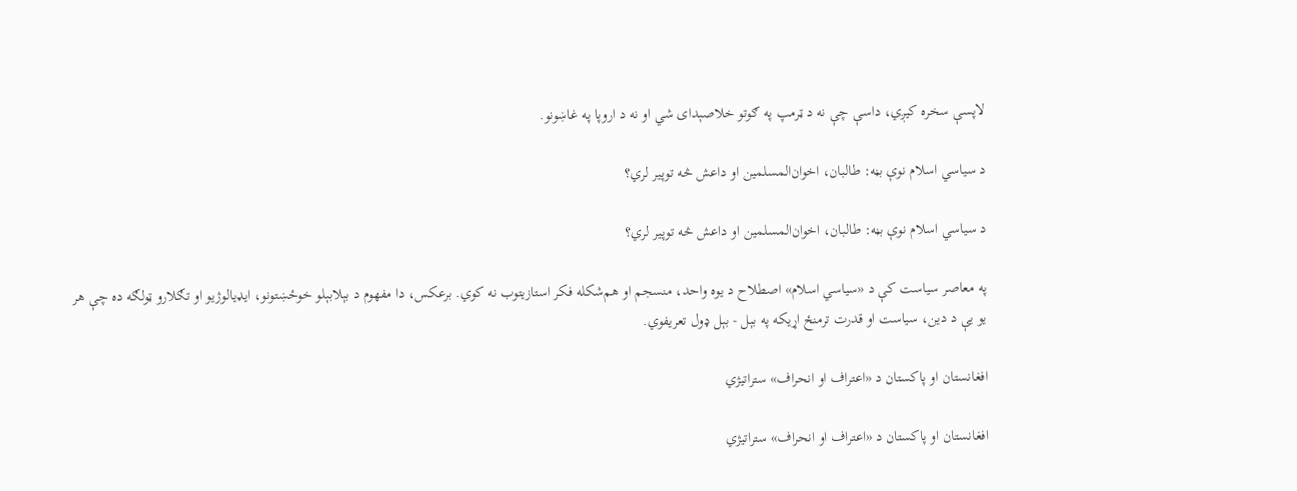لاپسې سخره کیږي، داسې چې نه د ټرمپ په ګوتو خلاصېدای شي او نه د اروپا په غاښونو.

د سیاسي اسلام نوې بڼه: طالبان، اخوان‌المسلمین او داعش څه توپیر لري؟

د سیاسي اسلام نوې بڼه: طالبان، اخوان‌المسلمین او داعش څه توپیر لري؟

په معاصر سیاست کې د «سیاسي اسلام» اصطلاح د یوه واحد، منسجم او هم‌شکله فکر استازیتوب نه کوي. برعکس، دا مفهوم د بېلابېلو خوځښتونو، ایډیالوژیو او تګلارو ټولګه ده چې هر یو یې د دین، سیاست او قدرت ترمنځ اړیکه په بېل - بېل ډول تعریفوي.

افغانستان او پاکستان د «اعتراف او انحراف» ستراتیژي

افغانستان او پاکستان د «اعتراف او انحراف» ستراتیژي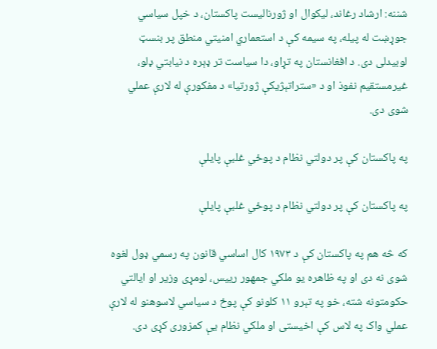شننه: ارشاد رغاند، لیکوال او ژورنالیست پاکستان، د خپل سیاسي جوړښت له پیله، په سیمه کې د استعماري امنیتي منطق پر بنسټ لوبیدلی دی. د افغانستان په تړاو، دا سیاست تر ډېره د نیابتي ډلو، غیرمستقیم نفوذ او د «ستراتېژیکې ژورتیا» د مفکورې له لارې عملي شوی دی.

په پاکستان کې پر دولتي نظام د پوځي غلبې پایلې

په پاکستان کې پر دولتي نظام د پوځي غلبې پایلې

که څه هم په پاکستان کې د ۱۹۷۳ کال اساسي قانون په رسمي ډول لغوه شوی نه دی او په ظاهره یو ملکي جمهور رییس، لومړی وزیر او ایالتي حکومتونه شته، خو په تېرو ۱۱ کلونو کې پوځ د سیاسي لاسوهنو له لارې عملي واک په لاس کې اخیستی او ملکي نظام یې کمزوری کړی دی.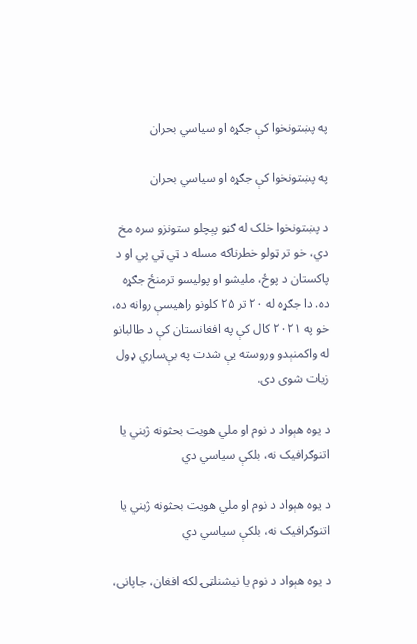په پښتونخوا کې جګړه او سیاسي بحران

په پښتونخوا کې جګړه او سیاسي بحران

د پښتونخوا خلک له ګڼو پېچلو ستونزو سره مخ دي، خو تر ټولو خطرناکه مسله د ټي ټي پي او د پاکستان د پوځ، ملیشو او پولیسو ترمنځ جګړه ده. دا جګړه له ۲۰ تر ۲۵ کلونو راهیسې روانه ده، خو په ۲۰۲۱ کال کې په افغانستان کې د طالبانو له واکمنېدو وروسته یې شدت په بې‌ساري ډول زیات شوی دی.

د یوه هېواد د نوم او ملي هویت بحثونه ژبني یا اتنوګرافیک نه، بلکې سیاسي دي

د یوه هېواد د نوم او ملي هویت بحثونه ژبني یا اتنوګرافیک نه، بلکې سیاسي دي

د یوه هېواد د نوم یا نیشنلټۍ لکه افغان، جاپانی،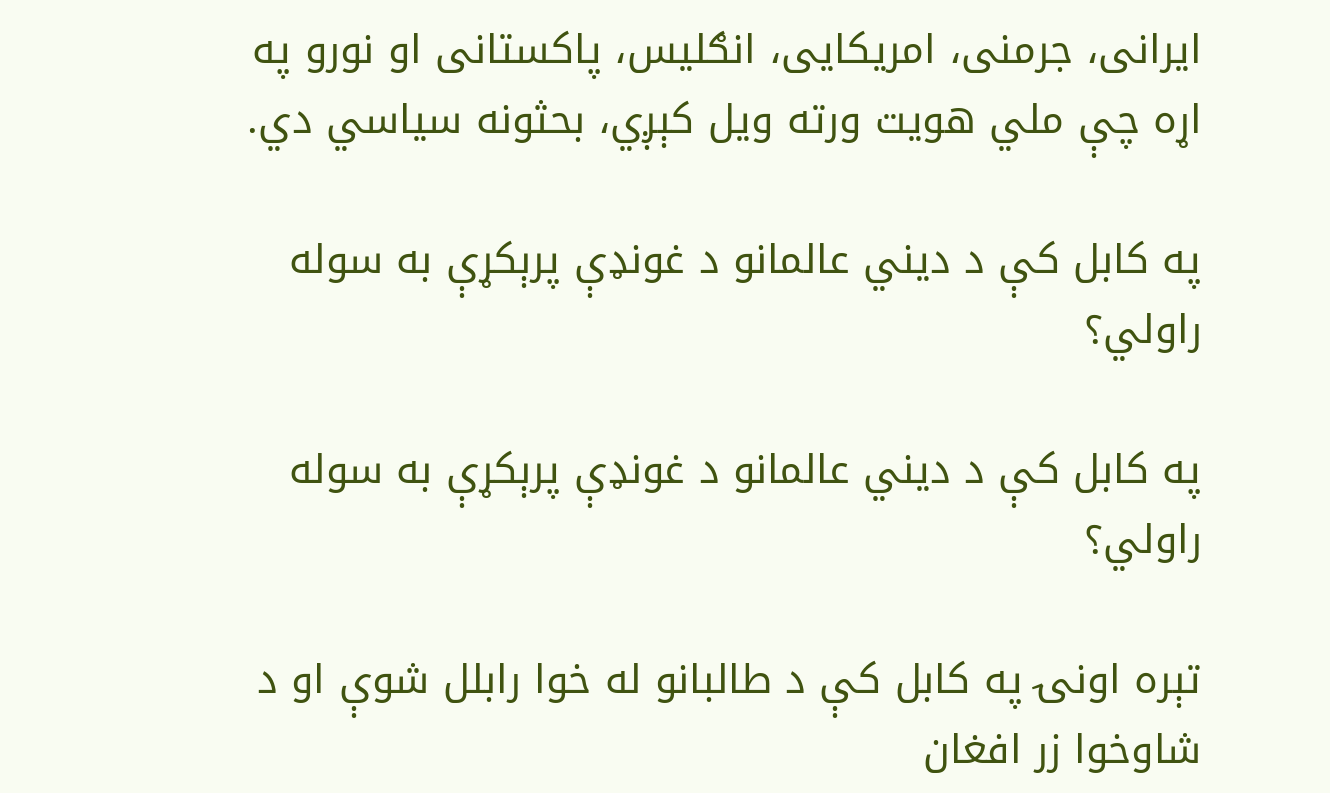ایرانی، جرمنی، امریکایی، انګلیس، پاکستانی او نورو په اړه چې ملي هویت ورته ویل کېږي، بحثونه سیاسي دي.

په کابل کې د دیني عالمانو د غونډې پرېکړې به سوله راولي؟

په کابل کې د دیني عالمانو د غونډې پرېکړې به سوله راولي؟

تېره اونۍ په کابل کې د طالبانو له خوا رابلل شوې او د شاوخوا زر افغان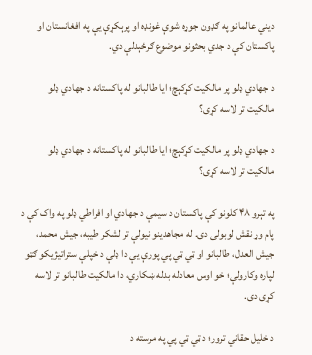دیني عالمانو په ګډون جوړه شوې غونډه او پرېکړې یې په افغانستان او پاکستان کې د جدي بحثونو موضوع ګرځېدلې دي.

د جهادي ډلو پر مالکیت کړکېچ؛ ایا طالبانو له پاکستانه د جهادي ډلو مالکیت تر لاسه کړی؟

د جهادي ډلو پر مالکیت کړکېچ؛ ایا طالبانو له پاکستانه د جهادي ډلو مالکیت تر لاسه کړی؟

په تېرو ۴۸ کلونو کې پاکستان د سیمې د جهادي او افراطي ډلو په واک کې د پام وړ نقش لوبولی دی. له مجاهدینو نیولې تر لشکر طیبه، جیش محمد، جیش العدل، طالبانو او ټي ټي پي پورې یې دا ډلې د خپلې ستراتیژیکو ګټو لپاره وکارولې؛ خو اوس معادله بدله ښکاري، دا مالکیت طالبانو تر لاسه کړی دی.

د خلیل حقاني ترور؛ د ټي ټي پي په مرسته د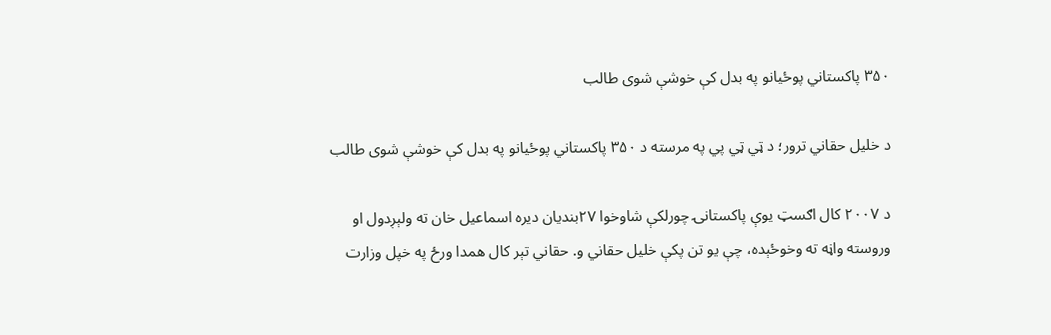۳۵۰ پاکستاني پوځیانو په بدل کې خوشې شوی طالب

د خلیل حقاني ترور؛ د ټي ټي پي په مرسته د ۳۵۰ پاکستاني پوځیانو په بدل کې خوشې شوی طالب

د ۲۰۰۷ کال اګسټ یوې پاکستانۍ چورلکې شاوخوا ۲۷بندیان دیره اسماعیل خان ته ولېږدول او وروسته واڼه ته وخوځېده، چې یو تن پکې خلیل حقاني و. حقاني تېر کال همدا ورځ په خپل وزارت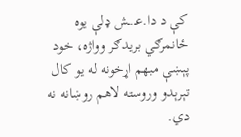کې د دا.عـ.ـش ډلې یوه ځانمرګي بریدګر وواژه، خود پېښې مبهم اړخونه له یو کال تېرېدو وروسته لاهم روښانه نه دي.